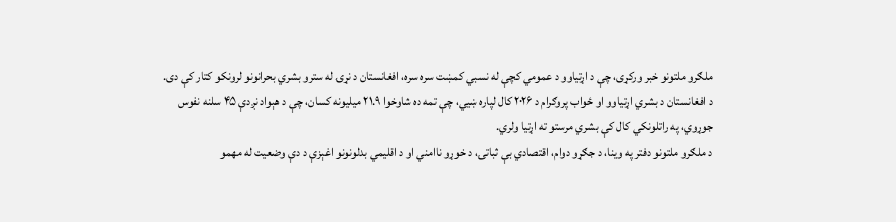ملګرو ملتونو خبر ورکړی، چې د اړتیاوو د عمومي کچې له نسبي کمښت سره سره، افغانستان د نړۍ له سترو بشري بحرانونو لرونکو کتار کې دی.
د افغانستان د بشري اړتیاوو او ځواب پروګرام د ۲۰۲۶ کال لپاره ښيي، چې تمه ده شاوخوا ۲۱.۹ میلیونه کسان، چې د هېواد نږدې ۴۵ سلنه نفوس جوړوي، په راتلونکي کال کې بشري مرستو ته اړتیا ولري.
د ملګرو ملتونو دفتر په وینا، د جګړو دوام، اقتصادي بې ثباتۍ، د خوړو ناامني او د اقلیمي بدلونونو اغېزې د دې وضعیت له مهمو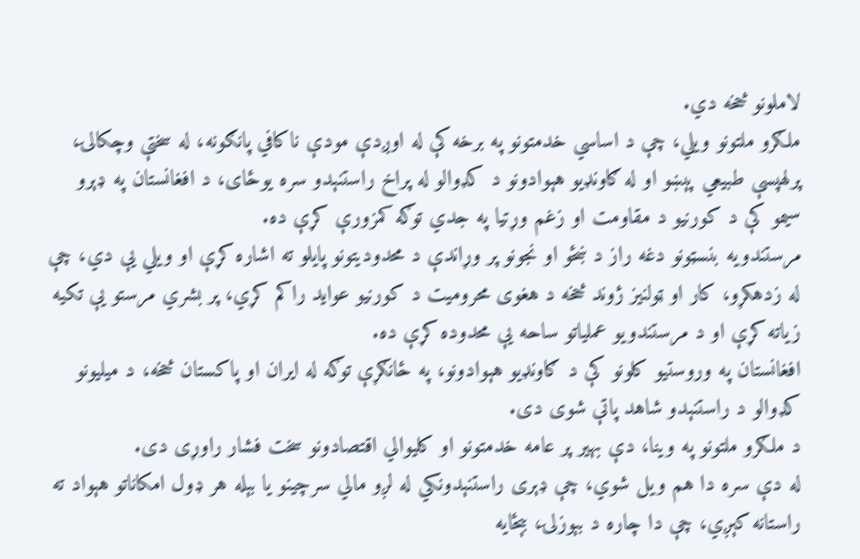لاملونو څخه دي.
ملګرو ملتونو ویلي، چې د اساسي خدمتونو په برخه کې له اوږدې مودې ناکافي پانګونه، له سختې وچکالۍ، پرلهپسې طبیعي پېښو او له ګاونډیو هېوادونو د کډوالو له پراخ راستنېدو سره یوځای، د افغانستان په ډېرو سیمو کې د کورنیو د مقاومت او زغم وړتیا په جدي توګه کمزورې کړې ده.
مرستندویه بنسټونو دغه راز د ښځو او نجونو پر وړاندې د محدودیتونو پایلو ته اشاره کړې او ویلي یې دي، چې له زدهکړو، کار او ټولنیز ژوند څخه د هغوی محرومیت د کورنیو عواید راکم کړي، پر بشري مرستو یې تکیه زیاته کړې او د مرستندویو عملیاتو ساحه یې محدوده کړې ده.
افغانستان په وروستیو کلونو کې د ګاونډیو هېوادونو، په ځانګړې توګه له ایران او پاکستان څخه، د میلیونو کډوالو د راستنېدو شاهد پاتې شوی دی.
د ملګرو ملتونو په وینا، دې بهیر پر عامه خدمتونو او کلیوالي اقتصادونو سخت فشار راوړی دی.
له دې سره دا هم ویل شوي، چې ډېری راستنېدونکي له لږو مالي سرچینو یا بېله هر ډول امکاناتو هېواد ته راستانه کېږي، چې دا چاره د بېوزلۍ، بېځایه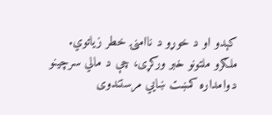کېدو او د خوړو د ناامنۍ خطر زیاتوي.
ملګرو ملتونو خبر ورکړی، چې د مالي سرچینو دوامداره کمښت ښايي مرستندوی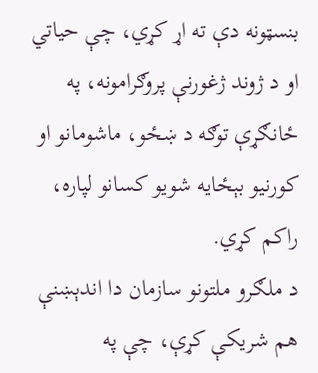بنسټونه دې ته اړ کړي، چې حیاتي او د ژوند ژغورنې پروګرامونه، په ځانګړې توګه د ښځو، ماشومانو او کورنیو بېځایه شویو کسانو لپاره، راکم کړي.
د ملګرو ملتونو سازمان دا اندېښنې هم شریکې کړې، چې په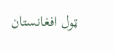ټول افغانستان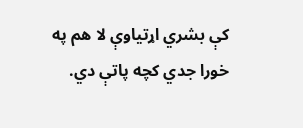کې بشري اړتیاوې لا هم په خورا جدي کچه پاتې دي.